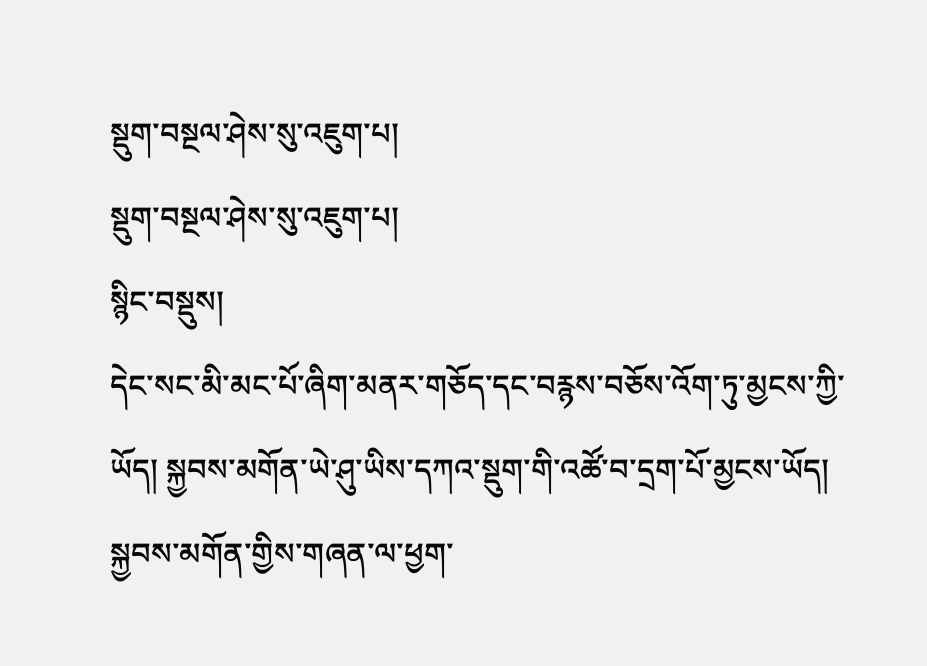སྡུག་བསྔལ་ཤེས་སུ་འཇུག་པ།
སྡུག་བསྔལ་ཤེས་སུ་འཇུག་པ།
སྙིང་བསྡུས།
དེང་སང་མི་མང་པོ་ཞིག་མནར་གཅོད་དང་བརྙས་བཅོས་འོག་ཏུ་མྱངས་ཀྱི་ཡོད། སྐྱབས་མགོན་ཡེ་ཤུ་ཡིས་དཀའ་སྡུག་གི་འཚོ་བ་དྲག་པོ་མྱངས་ཡོད། སྐྱབས་མགོན་གྱིས་གཞན་ལ་ཕྱག་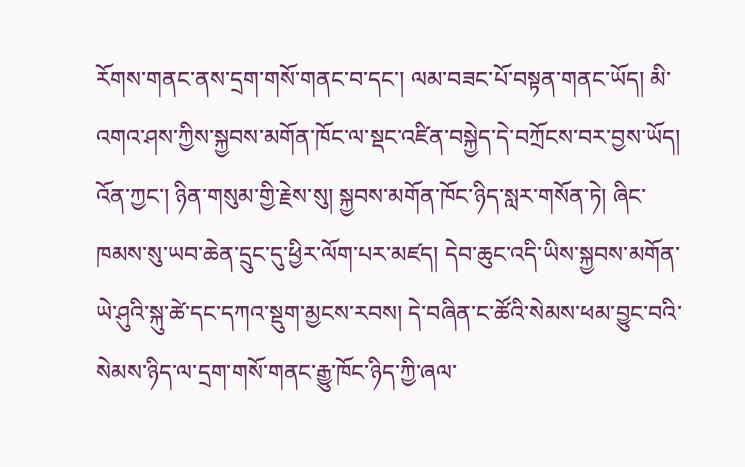རོགས་གནང་ནས་དྲག་གསོ་གནང་བ་དང་། ལམ་བཟང་པོ་བསྟན་གནང་ཡོད། མི་འགའ་ཤས་ཀྱིས་སྐྱབས་མགོན་ཁོང་ལ་སྡང་འཛིན་བསྐྱེད་དེ་བཀྲོངས་བར་བྱས་ཡོད། འོན་ཀྱང་། ཉིན་གསུམ་གྱི་རྗེས་སུ། སྐྱབས་མགོན་ཁོང་ཉིད་སླར་གསོན་ཏེ། ཞིང་ཁམས་སུ་ཡབ་ཆེན་དྲུང་དུ་ཕྱིར་ལོག་པར་མཛད། དེབ་ཆུང་འདི་ཡིས་སྐྱབས་མགོན་ཡེ་ཤུའི་སྐུ་ཚེ་དང་དཀའ་སྡུག་མྱངས་རབས། དེ་བཞིན་ང་ཚོའི་སེམས་ཕམ་བྱུང་བའི་སེམས་ཉིད་ལ་དྲག་གསོ་གནང་རྒྱུ་ཁོང་ཉིད་ཀྱི་ཞལ་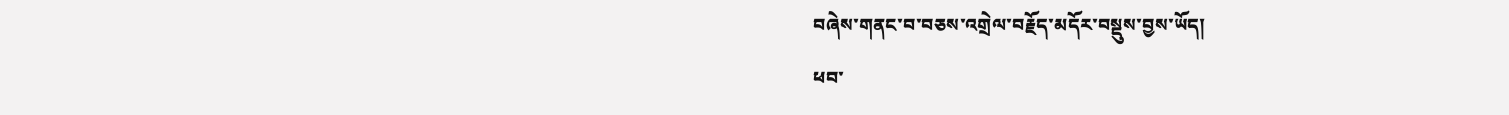བཞེས་གནང་བ་བཅས་འགྲེལ་བརྗོད་མདོར་བསྡུས་བྱས་ཡོད།
ཕབ་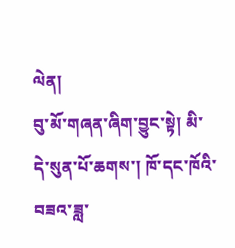ལེན།
བུ་མོ་གཞན་ཞིག་བྱུང་སྟེ། མི་དེ་སུན་པོ་ཆགས་། ཁོ་དང་ཁོའི་བཟའ་ཟླ་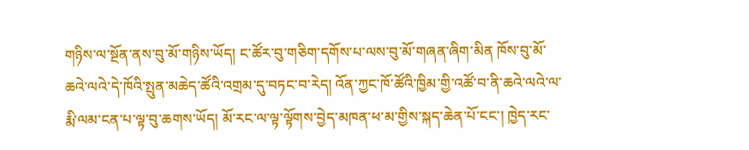གཉིས་ལ་སྔོན་ནས་བུ་མོ་གཉིས་ཡོད། ང་ཚོར་བུ་གཅིག་དགོས་པ་ལས་བུ་མོ་གཞན་ཞིག་མིན ཁོས་བུ་མོ་ཆའེ་ལའེ་དེ་ཁོའི་སྤུན་མཆེད་ཚོའི་འགྲམ་དུ་བཏང་བ་རེད། འོན་ཀྱང་ཁོ་ཚོའི་ཁྱིམ་གྱི་འཚོ་བ་ནི་ཆའེ་ལའེ་ལ་རྨི་ལམ་ངན་པ་ལྟ་བུ་ཆགས་ཡོད། མོ་རང་ལ་ལྟ་ལྟོགས་བྱེད་མཁན་ཕ་མ་གྱིས་སྐད་ཆེན་པོ་ངང་། ཁྱེད་རང་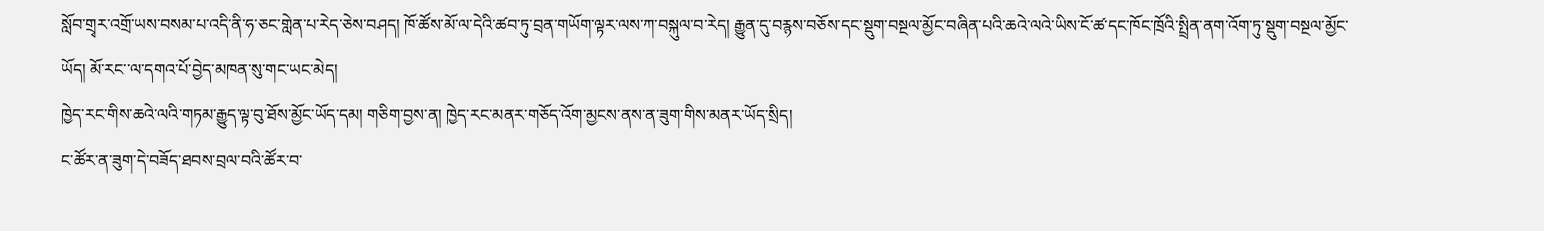སློབ་གྲྭར་འགྲོ་ཡས་བསམ་པ་འདི་ནི་ཧ་ཅང་གླེན་པ་རེད་ཅེས་བཤད། ཁོ་ཚོས་མོ་ལ་དེའི་ཚབ་ཏུ་བྲན་གཡོག་ལྟར་ལས་ཀ་བསྐུལ་བ་རེད། རྒྱུན་དུ་བརྙས་བཅོས་དང་སྡུག་བསྔལ་མྱོང་བཞིན་པའི་ཆའེ་ལའེ་ཡིས་ངོ་ཚ་དང་ཁོང་ཁྲོའི་སྤྲིན་ནག་འོག་ཏུ་སྡུག་བསྔལ་མྱོང་ཡོད། མོ་རང་་ལ་དགའ་པོ་བྱེད་མཁན་སུ་གང་ཡང་མེད།
ཁྱེད་རང་གིས་ཆའེ་ལའི་གཏམ་རྒྱུད་ལྟ་བུ་ཐོས་མྱོང་ཡོད་དམ། གཅིག་བྱས་ན། ཁྱེད་རང་མནར་གཅོད་འོག་མྱངས་ནས་ན་ཟུག་གིས་མནར་ཡོད་སྲིད།
ང་ཚོར་ན་ཟུག་དེ་བཟོད་ཐབས་བྲལ་བའི་ཚོར་བ་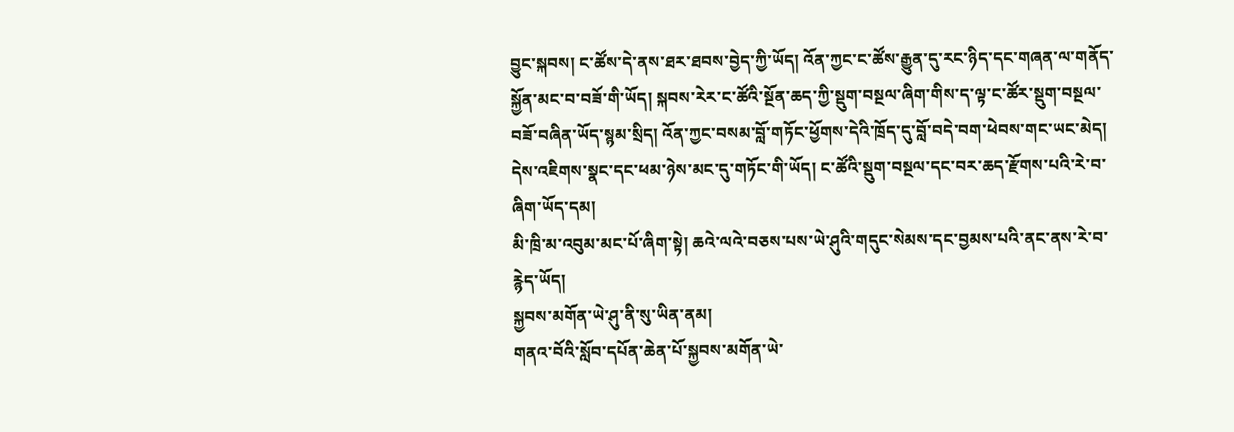བྱུང་སྐབས། ང་ཚོས་དེ་ནས་ཐར་ཐབས་བྱེད་ཀྱི་ཡོད། འོན་ཀྱང་ང་ཚོས་རྒྱུན་དུ་རང་ཉིད་དང་གཞན་ལ་གནོད་སྐྱོན་མང་བ་བཟོ་གི་ཡོད། སྐབས་རེར་ང་ཚོའི་སྔོན་ཆད་ཀྱི་སྡུག་བསྔལ་ཞིག་གིས་ད་ལྟ་ང་ཚོར་སྡུག་བསྔལ་བཟོ་བཞིན་ཡོད་སྙམ་སྲིད། འོན་ཀྱང་བསམ་བློ་གཏོང་ཕྱོགས་དེའི་ཁྲོད་དུ་བློ་བདེ་བག་ཕེབས་གང་ཡང་མེད། དེས་འཇིགས་སྣང་དང་ཕམ་ཉེས་མང་དུ་གཏོང་གི་ཡོད། ང་ཚོའི་སྡུག་བསྔལ་དང་བར་ཆད་རྫོགས་པའི་རེ་བ་ཞིག་ཡོད་དམ།
མི་ཁྲི་མ་འབུམ་མང་པོ་ཞིག་སྟེ། ཆའེ་ལའེ་བཅས་པས་ཡེ་ཤུའི་གདུང་སེམས་དང་བྱམས་པའི་ནང་ནས་རེ་བ་རྙེད་ཡོད།
སྐྱབས་མགོན་ཡེ་ཤུ་ནི་སུ་ཡིན་ནམ།
གནའ་བོའི་སློབ་དཔོན་ཆེན་པོ་སྐྱབས་མགོན་ཡེ་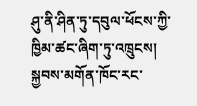ཤུ་ནི་ཤིན་ཏུ་དབུལ་ཕོངས་ཀྱི་ཁྱིམ་ཚང་ཞིག་ཏུ་འཁྲུངས། སྐྱབས་མགོན་ཁོང་རང་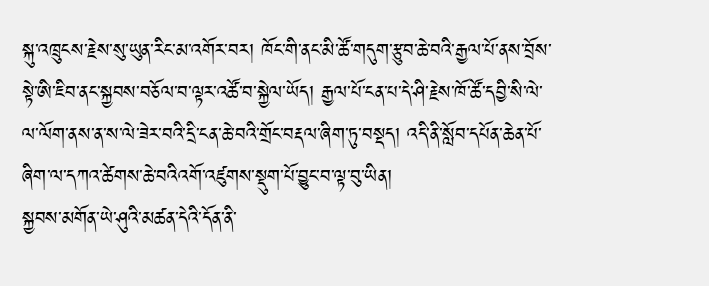སྐུ་འཁྲུངས་རྗེས་སུ་ཡུན་རིང་མ་འགོར་བར། ཁོང་གི་ནང་མི་ཚོ་གདུག་རྩུབ་ཆེ་བའི་རྒྱལ་པོ་ནས་བྲོས་སྟེ་ཨི་ཇིབ་ནང་སྐྱབས་བཅོལ་བ་ལྟར་འཚོ་བ་སྐྱེལ་ཡོད། རྒྱལ་པོ་ངན་པ་དེ་ཤི་རྗེས་ཁོ་ཚོ་དབྱི་སི་ལེ་ལ་ལོག་ནས་ན་ས་ལེ་ཟེར་བའི་དྲི་ངན་ཆེ་བའི་གྲོང་བརྡལ་ཞིག་ཏུ་བསྡད། འདི་ནི་སློབ་དཔོན་ཆེན་པོ་ཞིག་ལ་དཀའ་ཚེགས་ཆེ་བའིའགོ་འཛུགས་སྡུག་པོ་བྱུང་བ་ལྟ་བུ་ཡིན།
སྐྱབས་མགོན་ཡེ་ཤུའི་མཚན་དེའི་དོན་ནི་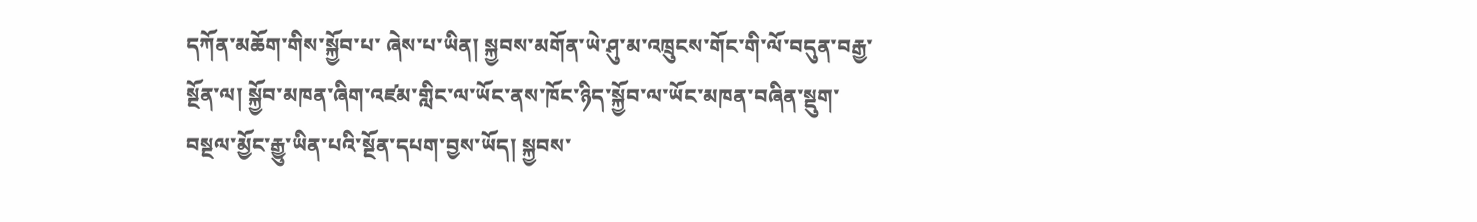དཀོན་མཆོག་གིས་སྐྱོབ་པ་ ཞེས་པ་ཡིན། སྐྱབས་མགོན་ཡེ་ཤུ་མ་འཁྲུངས་གོང་གི་ལོ་བདུན་བརྒྱ་སྔོན་ལ། སྐྱོབ་མཁན་ཞིག་འཛམ་གླིང་ལ་ཡོང་ནས་ཁོང་ཉིད་སྐྱོབ་ལ་ཡོང་མཁན་བཞིན་སྡུག་བསྔལ་མྱོང་རྒྱུ་ཡིན་པའི་སྔོན་དཔག་བྱས་ཡོད། སྐྱབས་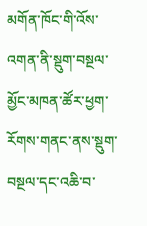མགོན་ཁོང་གི་འོས་འགན་ནི་སྡུག་བསྔལ་མྱོང་མཁན་ཚོར་ཕྱག་རོགས་གནང་ནས་སྡུག་བསྔལ་དང་འཆི་བ་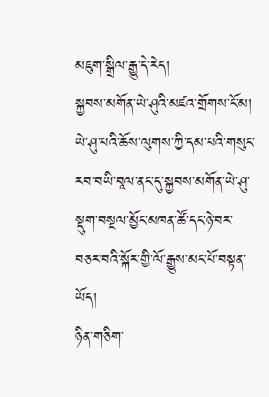མཇུག་སྒྲིལ་རྒྱུ་དེ་རེད།
སྐྱབས་མགོན་ཡེ་ཤུའི་མཛའ་གྲོགས་ངོ་མ།
ཡེ་ཤུ་པའི་ཆོས་ལུགས་ཀྱི་དམ་པའི་གསུང་རབ་བཡི་བཱལ་ནང་དུ་སྐྱབས་མགོན་ཡེ་ཤུ་སྡུག་བསྔལ་མྱོང་མཁན་ཚོ་དང་ཉེ་བར་བཅར་བའི་སྐོར་གྱི་ལོ་རྒྱུས་མང་པོ་བསྟན་ཡོད།
ཉིན་གཅིག་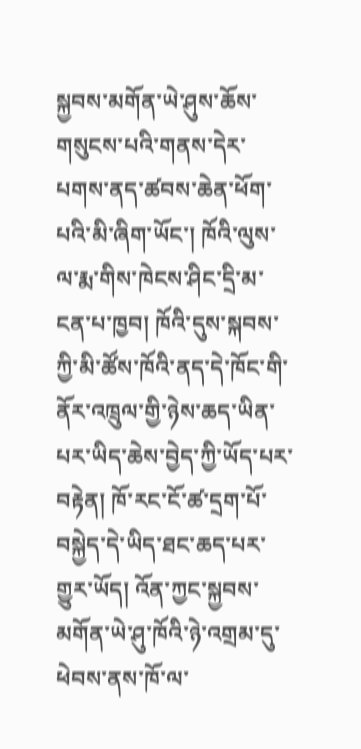སྐྱབས་མགོན་ཡེ་ཤུས་ཆོས་གསུངས་པའི་གནས་དེར་པགས་ནད་ཚབས་ཆེན་ཕོག་པའི་མི་ཞིག་ཡོང་། ཁོའི་ལུས་ལ་རྨ་གིས་ཁེངས་ཤིང་དྲི་མ་ངན་པ་ཁྱབ། ཁོའི་དུས་སྐབས་ཀྱི་མི་ཚོས་ཁོའི་ནད་དེ་ཁོང་གི་ནོར་འཁྲུལ་གྱི་ཉེས་ཆད་ཡིན་པར་ཡིད་ཆེས་བྱེད་ཀྱི་ཡོད་པར་བརྟེན། ཁོ་རང་ངོ་ཚ་དྲག་པོ་བསྐྱེད་དེ་ཡིད་ཐང་ཆད་པར་གྱུར་ཡོད། འོན་ཀྱང་སྐྱབས་མགོན་ཡེ་ཤུ་ཁོའི་ཉེ་འགྲམ་དུ་ཕེབས་ནས་ཁོ་ལ་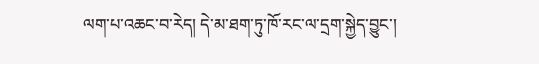ལག་པ་འཆང་བ་རེད། དེ་མ་ཐག་ཏུ་ཁོ་རང་ལ་དྲག་སྐྱེད་བྱུང་།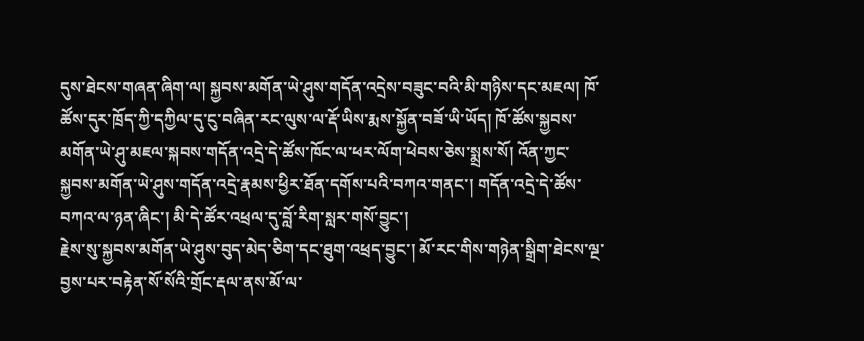དུས་ཐེངས་གཞན་ཞིག་ལ། སྐྱབས་མགོན་ཡེ་ཤུས་གདོན་འདྲེས་བཟུང་བའི་མི་གཉིས་དང་མཇལ། ཁོ་ཚོས་དུར་ཁྲོད་ཀྱི་དཀྱིལ་དུ་ངུ་བཞིན་རང་ལུས་ལ་རྡོ་ཡིས་རྨས་སྐྱོན་བཟོ་ཡི་ཡོད། ཁོ་ཚོས་སྐྱབས་མགོན་ཡེ་ཤུ་མཇལ་སྐབས་གདོན་འདྲེ་དེ་ཚོས་ཁོང་ལ་ཕར་ལོག་ཕེབས་ཅེས་སྨྲས་སོ། འོན་ཀྱང་སྐྱབས་མགོན་ཡེ་ཤུས་གདོན་འདྲེ་རྣམས་ཕྱིར་ཐོན་དགོས་པའི་བཀའ་གནང་། གདོན་འདྲེ་དེ་ཚོས་བཀའ་ལ་ཉན་ཞིང་། མི་དེ་ཚོར་འཕྲལ་དུ་བློ་རིག་སླར་གསོ་བྱུང་།
རྗེས་སུ་སྐྱབས་མགོན་ཡེ་ཤུས་བུད་མེད་ཅིག་དང་ཐུག་འཕྲད་བྱུང་། མོ་རང་གིས་གཉེན་སྒྲིག་ཐེངས་ལྔ་བྱས་པར་བརྟེན་སོ་སོའི་གྲོང་རྡལ་ནས་མོ་ལ་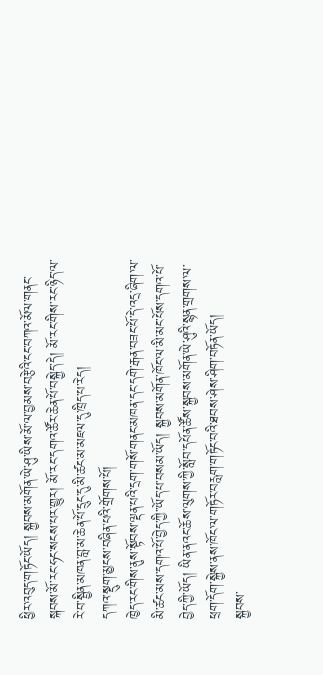ཕྱིར་འབུད་གཏོང་ཡོད། སྐྱབས་མགོན་ཡེ་ཤུ་ཡིས་མོ་ལ་བྱམས་བརྩེའི་ངང་བཀའ་མོལ་གནང་སྐབས་མོ་རང་ཧང་སངས་པར་གྱུར། མོ་རང་དགའ་ཚོར་ཆེན་པོ་བསྐྱེད་དེ། མོ་རང་གིས་རང་ཉིད་ལ་རེ་བ་སྦྱིན་མཁན་བླ་མ་ཆེན་པོ་དྲུང་དུ་མི་ཚང་མ་མཇལ་དུ་ཁྲིད་པ་རེད།
དཀའ་སྡུག་མྱངས་བཞིན་པའི་གྲོགས་པོ།
ཁྱེད་རང་གིས་ནུས་སྟོབས་ལྡན་པའི་དྲག་གསོ་གནང་མཁན་དང་དགེ་རྒན་བཟང་པོ་དེ་འདྲ་ཞིག་ལ་མི་ཚང་མས་དགའ་པོ་བྱེད་ཀྱི་་ཡོད་པ་བསམ་ཡོད། སྐྱབས་མགོན་ཁོང་ལ་མི་མང་པོས་དགའ་པོ་བྱེད་ཀྱི་ཡོད། ཡིན་ནའང་ཆོས་ལུགས་ཀྱི་སློབ་དཔོན་ཚོས་སྐྱབས་མགོན་ཡེ་ཤུའི་སྙན་གྲགས་ལ་ཕྲག་དོག་སྐྱེས་ནས་ཁོང་ལ་གཏོར་བརླག་གཏོང་བའི་ཐབས་ཤེས་ཤིག་བཏོན་ཡོད།
སྐྱབས་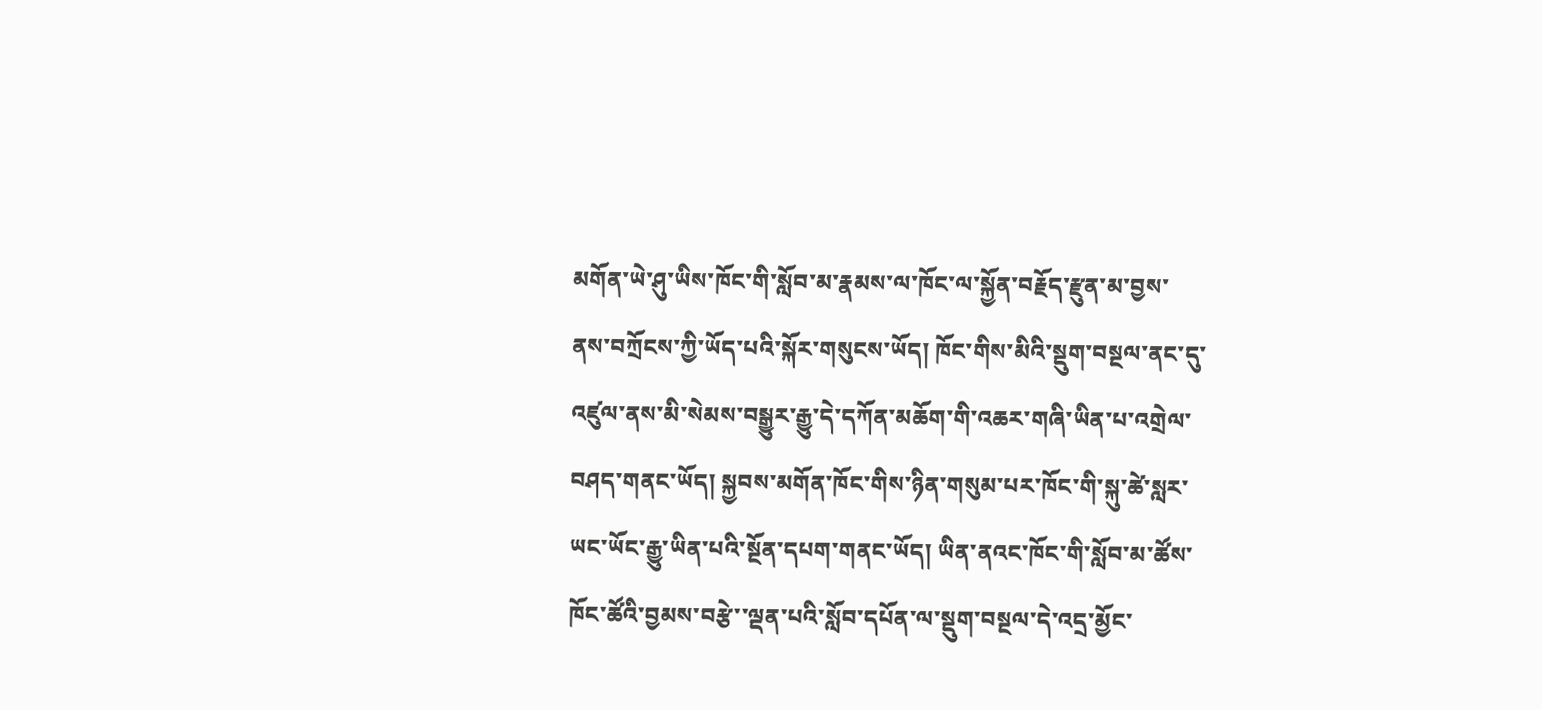མགོན་ཡེ་ཤུ་ཡིས་ཁོང་གི་སློབ་མ་རྣམས་ལ་ཁོང་ལ་སྐྱོན་བརྗོད་རྫུན་མ་བྱས་ནས་བཀྲོངས་ཀྱི་ཡོད་པའི་སྐོར་གསུངས་ཡོད། ཁོང་གིས་མིའི་སྡུག་བསྔལ་ནང་དུ་འཛུལ་ནས་མི་སེམས་བསྒྱུར་རྒྱུ་དེ་དཀོན་མཆོག་གི་འཆར་གཞི་ཡིན་པ་འགྲེལ་བཤད་གནང་ཡོད། སྐྱབས་མགོན་ཁོང་གིས་ཉིན་གསུམ་པར་ཁོང་གི་སྐུ་ཚེ་སླར་ཡང་ཡོང་རྒྱུ་ཡིན་པའི་སྔོན་དཔག་གནང་ཡོད། ཡིན་ནའང་ཁོང་གི་སློབ་མ་ཚོས་ཁོང་ཚོའི་བྱམས་བརྩེ་་ལྡན་པའི་སློབ་དཔོན་ལ་སྡུག་བསྔལ་དེ་འདྲ་མྱོང་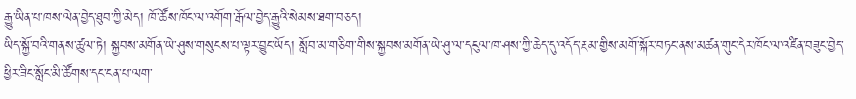རྒྱུ་ཡིན་པ་ཁས་ལེན་བྱེད་ཐུབ་ཀྱི་མེད། ཁོ་ཚོས་ཁོང་ལ་འགོག་རྒོལ་བྱེད་རྒྱུའི་སེམས་ཐག་བཅད།
ཡིད་སྐྱོ་བའི་གནས་ཚུལ་ཏེ། སྐྱབས་མགོན་ཡེ་ཤུས་གསུངས་པ་ལྟར་བྱུང་ཡོད། སློབ་མ་གཅིག་གིས་སྐྱབས་མགོན་ཡེ་ཤུ་ལ་དངུལ་ཁ་ཤས་ཀྱི་ཆེད་དུ་འདོད་རྔམ་གྱིས་མགོ་སྐོར་བཏང་ནས་མཚན་གུང་དེར་ཁོང་ལ་འཛིན་བཟུང་བྱེད་ཕྱིར་ཟིང་སློང་མི་ཚོགས་དང་ངན་པ་ལག་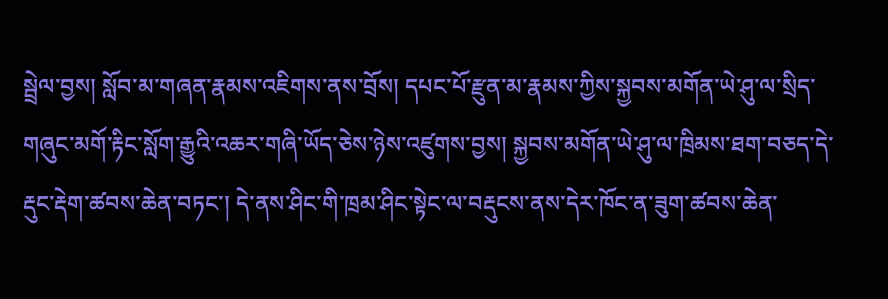སྦྲེལ་བྱས། སློབ་མ་གཞན་རྣམས་འཇིགས་ནས་བྲོས། དཔང་པོ་རྫུན་མ་རྣམས་ཀྱིས་སྐྱབས་མགོན་ཡེ་ཤུ་ལ་སྲིད་གཞུང་མགོ་རྟིང་སློག་རྒྱུའི་འཆར་གཞི་ཡོད་ཅེས་ཉེས་འཛུགས་བྱས། སྐྱབས་མགོན་ཡེ་ཤུ་ལ་ཁྲིམས་ཐག་བཅད་དེ་རྡུང་རྡེག་ཚབས་ཆེན་བཏང་། དེ་ནས་ཤིང་གི་ཁྲམ་ཤིང་སྟེང་ལ་བརྡུངས་ནས་དེར་ཁོང་ན་ཟུག་ཚབས་ཆེན་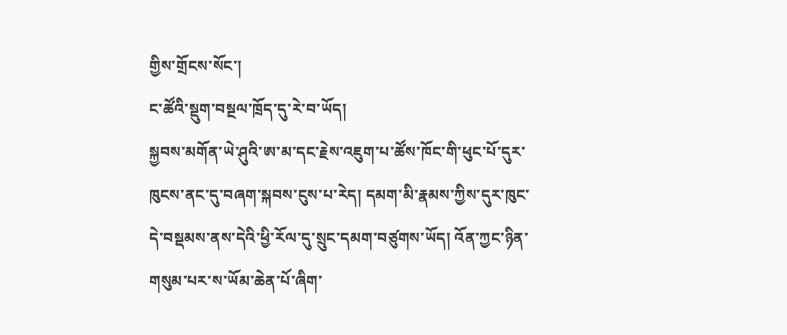གྱིས་གྲོངས་སོང་།
ང་ཚོའི་སྡུག་བསྔལ་ཁྲོད་དུ་རེ་བ་ཡོད།
སྐྱབས་མགོན་ཡེ་ཤུའི་ཨ་མ་དང་རྗེས་འཇུག་པ་ཚོས་ཁོང་གི་ཕུང་པོ་དུར་ཁུངས་ནང་དུ་བཞག་སྐབས་ངུས་པ་རེད། དམག་མི་རྣམས་ཀྱིས་དུར་ཁུང་དེ་བསྡམས་ནས་དེའི་ཕྱི་རོལ་དུ་སྲུང་དམག་བཙུགས་ཡོད། འོན་ཀྱང་ཉིན་གསུམ་པར་ས་ཡོམ་ཆེན་པོ་ཞིག་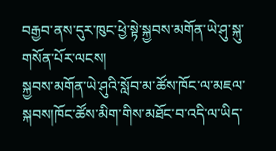བརྒྱབ་ནས་དུར་ཁུང་ཕྱེ་སྟེ་སྐྱབས་མགོན་ཡེ་ཤུ་སྐུ་གསོན་པོར་ལངས།
སྐྱབས་མགོན་ཡེ་ཤུའི་སློབ་མ་ཚོས་ཁོང་ལ་མཇལ་སྐབས།ཁོང་ཚོས་མིག་གིས་མཐོང་བ་འདི་ལ་ཡིད་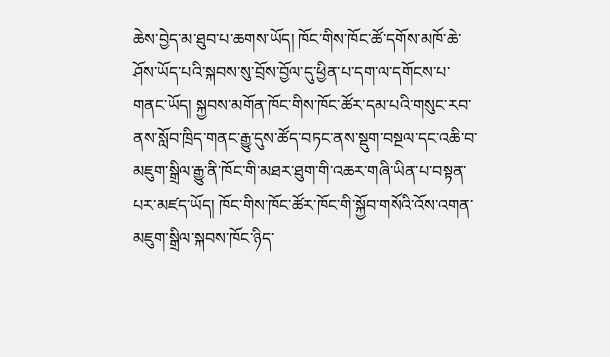ཆེས་བྱེད་མ་ཐུབ་པ་ཆགས་ཡོད། ཁོང་གིས་ཁོང་ཚོ་དགོས་མཁོ་ཆེ་ཤོས་ཡོད་པའི་སྐབས་སུ་བྲོས་བྱོལ་དུ་ཕྱིན་པ་དག་ལ་དགོངས་པ་གནང་ཡོད། སྐྱབས་མགོན་ཁོང་གིས་ཁོང་ཚོར་དམ་པའི་གསུང་རབ་ནས་སློབ་ཁྲིད་གནང་རྒྱུ་དུས་ཚོད་བཏང་ནས་སྡུག་བསྔལ་དང་འཆི་བ་མཇུག་སྒྲིལ་རྒྱུ་ནི་ཁོང་གི་མཐར་ཐུག་གི་འཆར་གཞི་ཡིན་པ་བསྟན་པར་མཛད་ཡོད། ཁོང་གིས་ཁོང་ཚོར་ཁོང་གི་སྐྱོབ་གསོའི་འོས་འགན་མཇུག་སྒྲིལ་སྐབས་ཁོང་ཉིད་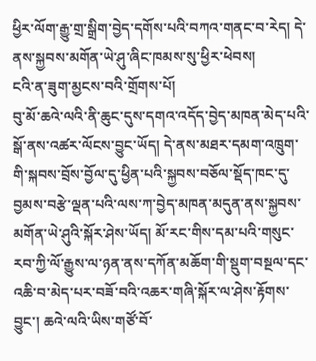ཕྱིར་ལོག་རྒྱུ་གྲ་སྒྲིག་བྱེད་དགོས་པའི་བཀའ་གནང་བ་རེད། དེ་ནས་སྐྱབས་མགོན་ཡེ་ཤུ་ཞིང་ཁམས་སུ་ཕྱིར་ཕེབས།
ངའི་ན་ཟུག་མྱངས་བའི་གྲོགས་པོ།
བུ་མོ་ཆའེ་ལའི་ནི་ཆུང་དུས་དགའ་འདོད་བྱེད་མཁན་མེད་པའི་སྒོ་ནས་འཚར་ལོངས་བྱུང་ཡོད། དེ་ནས་མཐར་དམག་འཁྲུག་གི་སྐབས་བྲོས་བྱོལ་དུ་ཕྱིན་པའི་སྐྱབས་བཅོལ་སྡོད་ཁང་དུ་བྱམས་བརྩེ་ལྡན་པའི་ལས་ཀ་བྱེད་མཁན་མདུན་ནས་སྐྱབས་མགོན་ཡེ་ཤུའི་སྐོར་ཤེས་ཡོད། མོ་རང་གིས་དམ་པའི་གསུང་རབ་ཀྱི་ལོ་རྒྱུས་ལ་ཉན་ནས་དཀོན་མཆོག་གི་སྡུག་བསྔལ་དང་འཆི་བ་མེད་པར་བཟོ་བའི་འཆར་གཞི་སྐོར་ལ་ཤེས་རྟོགས་བྱུང་། ཆའེ་ལའི་ཡིས་གཙོ་བོ་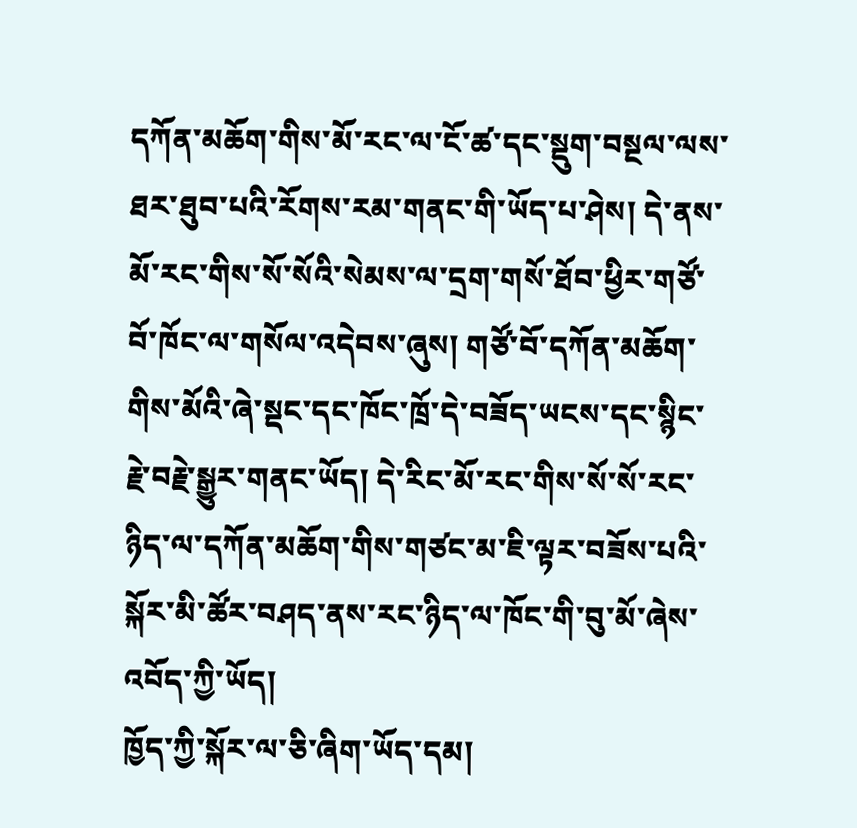དཀོན་མཆོག་གིས་མོ་རང་ལ་ངོ་ཚ་དང་སྡུག་བསྔལ་ལས་ཐར་ཐུབ་པའི་རོགས་རམ་གནང་གི་ཡོད་པ་ཤེས། དེ་ནས་མོ་རང་གིས་སོ་སོའི་སེམས་ལ་དྲག་གསོ་ཐོབ་ཕྱིར་གཙོ་བོ་ཁོང་ལ་གསོལ་འདེབས་ཞུས། གཙོ་བོ་དཀོན་མཆོག་གིས་མོའི་ཞེ་སྡང་དང་ཁོང་ཁྲོ་དེ་བཟོད་ཡངས་དང་སྙིང་རྗེ་བརྗེ་སྒྱུར་གནང་ཡོད། དེ་རིང་མོ་རང་གིས་སོ་སོ་རང་ཉིད་ལ་དཀོན་མཆོག་གིས་གཙང་མ་ཇི་ལྟར་བཟོས་པའི་སྐོར་མི་ཚོར་བཤད་ནས་རང་ཉིད་ལ་ཁོང་གི་བུ་མོ་ཞེས་འབོད་ཀྱི་ཡོད།
ཁྱོད་ཀྱི་སྐོར་ལ་ཅི་ཞིག་ཡོད་དམ།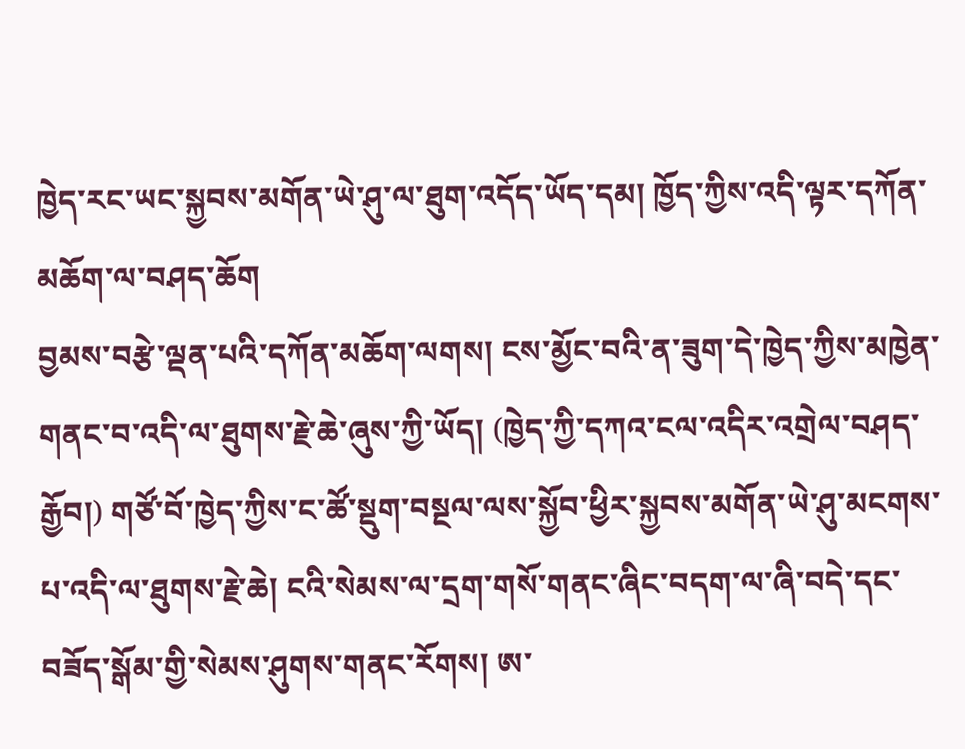ཁྱེད་རང་ཡང་སྐྱབས་མགོན་ཡེ་ཤུ་ལ་ཐུག་འདོད་ཡོད་དམ། ཁྱོད་ཀྱིས་འདི་ལྟར་དཀོན་མཆོག་ལ་བཤད་ཆོག
བྱམས་བརྩེ་ལྡན་པའི་དཀོན་མཆོག་ལགས། ངས་མྱོང་བའི་ན་ཟུག་དེ་ཁྱེད་ཀྱིས་མཁྱེན་གནང་བ་འདི་ལ་ཐུགས་རྗེ་ཆེ་ཞུས་ཀྱི་ཡོད། (ཁྱེད་ཀྱི་དཀའ་ངལ་འདིར་འགྲེལ་བཤད་རྒྱོབ།) གཙོ་བོ་ཁྱེད་ཀྱིས་ང་ཚོ་སྡུག་བསྔལ་ལས་སྐྱོབ་ཕྱིར་སྐྱབས་མགོན་ཡེ་ཤུ་མངགས་པ་འདི་ལ་ཐུགས་རྗེ་ཆེ། ངའི་སེམས་ལ་དྲག་གསོ་གནང་ཞིང་བདག་ལ་ཞི་བདེ་དང་བཟོད་སྒོམ་གྱི་སེམས་ཤུགས་གནང་རོགས། ཨ་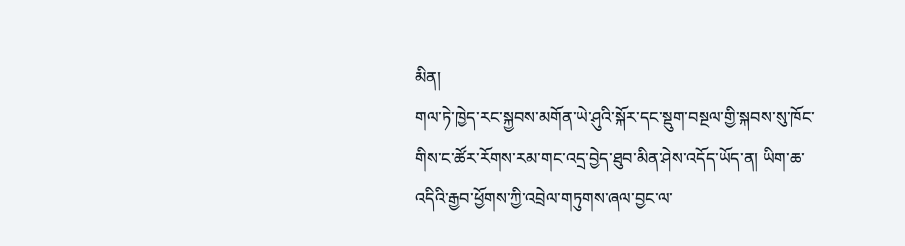མིན།
གལ་ཏེ་ཁྱེད་རང་སྐྱབས་མགོན་ཡེ་ཤུའི་སྐོར་དང་སྡུག་བསྔལ་གྱི་སྐབས་སུ་ཁོང་གིས་ང་ཚོར་རོགས་རམ་གང་འདྲ་བྱེད་ཐུབ་མིན་ཤེས་འདོད་ཡོད་ན། ཡིག་ཆ་འདིའི་རྒྱབ་ཕྱོགས་ཀྱི་འབྲེལ་གཏུགས་ཞལ་བྱང་ལ་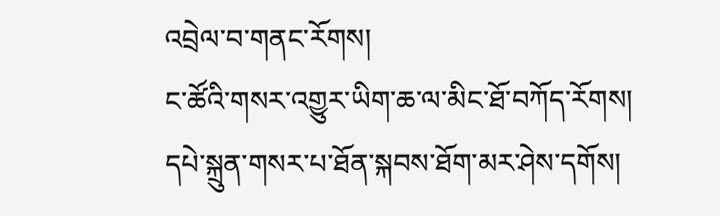འབྲེལ་བ་གནང་རོགས།
ང་ཚོའི་གསར་འགྱུར་ཡིག་ཆ་ལ་མིང་ཐོ་བཀོད་རོགས།
དཔེ་སྐྲུན་གསར་པ་ཐོན་སྐབས་ཐོག་མར་ཤེས་དགོས།